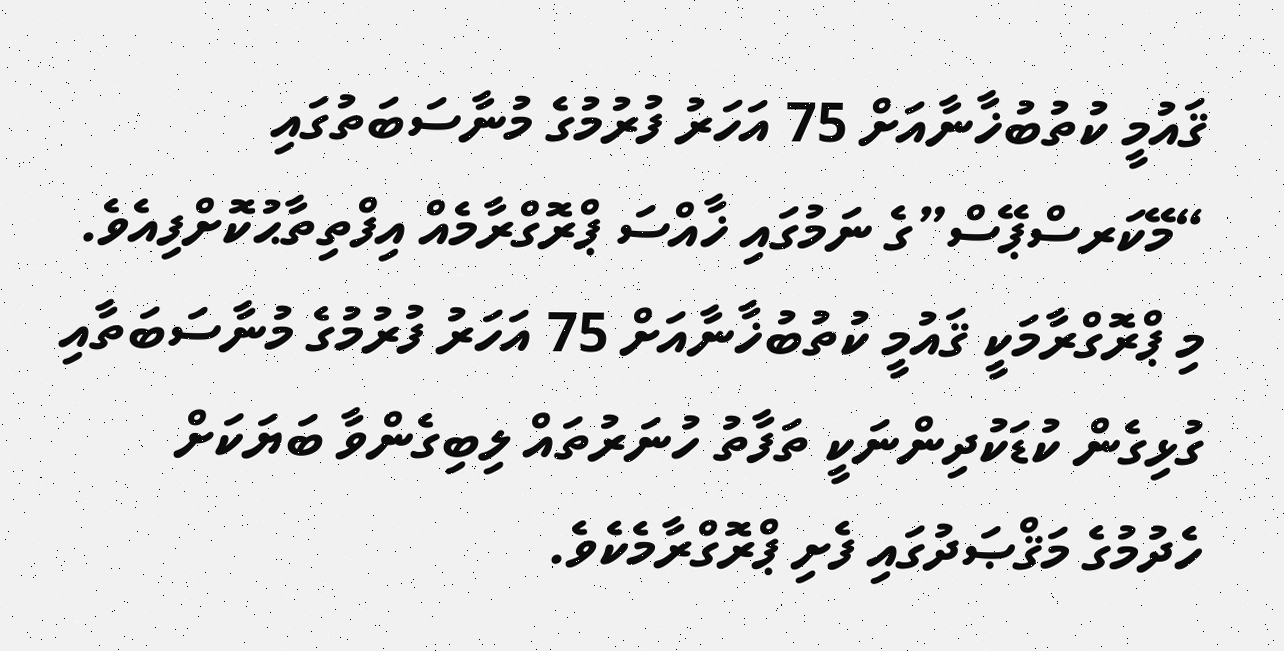ޤައުމީ ކުތުބުޚާނާއަށް 75 އަހަރު ފުރުމުގެ މުނާސަބަތުގައި “މޭކަރސްޕޭސް”ގެ ނަމުގައި ޚާއްސަ ޕްރޮގްރާމެއް އިފްތިތާޙުކޮށްފިއެވެ.
މި ޕްރޮގްރާމަކީ ޤައުމީ ކުތުބުޚާނާއަށް 75 އަހަރު ފުރުމުގެ މުނާސަބަތާއި ގުޅިގެން ކުޑަކުދިންނަކީ ތަފާތު ހުނަރުތައް ލިބިގެންވާ ބަޔަކަށް ހެދުމުގެ މަޤްޞަދުގައި ފެށި ޕްރޮގްރާމެކެވެ.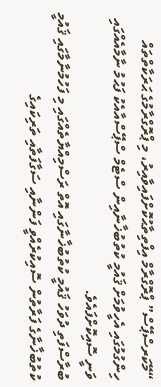“މޭކަރސްޕޭސް” ޕްރޮގްރާމް އިފްތިތާޙުކޮށްފައިވާއިރު، މި ޕްރޮގްރާމުގެ ޙަރަކާތްތައް ހިންގުމުގައި އެހީވުމަށް ޤައުމީ ކުތުބުޚާނާއިން ސްޓެމް ސްޕޭސްއާއެކު ފަޙުމު ނާމާއެއްގައި ވަނީ ސޮއިކޮށްފައެވެ.
ބުރާސްފަތި ދުވަހު ޤައުމީ ކުތުބުޚާނާގައި އޮތް ރަސްމިއްޔާތެއްގައި މި ފަހުމުނާމާގައި ޤައުމީ ކުތުބުޚާނާގެ ފަރާތުން ސޮއިކުރެއްވީ ފަންނާއި ސަގާފަތާއި ތަރިކައިގެ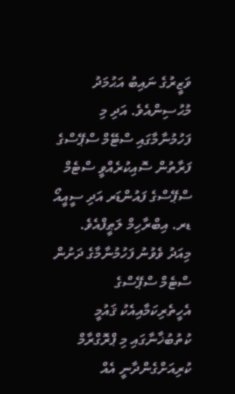ވަޒީރުގެ ނައިބު އަޙުމަދު މުޙުސިންއެވެ. އަދި މި ފަހުމުނާމާގައި ސްޓޭމް ސްޕޭސްގެ ފަރާތުން ސޮއިކުރެއްވީ ސްޓެމް ސްޕޭސްގެ ފައުންޑަރ އަދި ސީއީއޯ ޑރ. އިބްރާހިމް ލަޠީފްއެވެ.
މިއަދު ވެވުނު ފަހުމުނާމާގެ ދަށުން ސްޓެމް ސްޕޭސްގެ އެހީތެރިކަމާއިއެކު ޤައުމީ ކުތުބުޚާނާގައި މި ޕްރޮގްރާމް ކުރިއަށްގެންދާނީ އެއް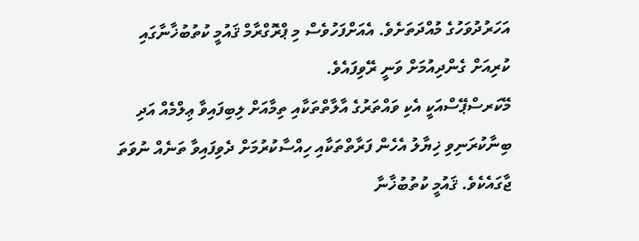އަހަރުދުވަހުގެ މުއްދަތަށެވެ. އެއަށްފަހުވެސް މި ޕްރޮގްރާމް ޤައުމީ ކުތުބުޚާނާގައި ކުރިއަށް ގެންދިއުމަށް ވަނީ ރޭވިފައެވެ.
މޭކަރސްޕޭސްއަކީ އެކި ވައްތަރުގެ އާލާތްތަކާއި ތިމާއަށް ލިބިފައިވާ ޢިލްމެއް އަދި ބިނާކުރަނިވި ޚިޔާލު އެހެން ފަރާތްތަކާއި ހިއްސާކުރުމަށް ދެވިފައިވާ ތަނެއް ނުވަތަ ޖާގައެކެވެ. ޤައުމީ ކުތުބުޚާނާ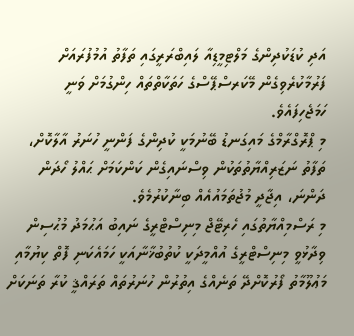އަދި ކުޑަކުދިންގެ މަލްޓިމީޑިއާ ލައިބްރަރީގައި ތަފާތު އުމުފުރައަށް ފަރުމާކުރެވިގެން މޭކަރސްޕޭސްގެ ހަތަކާތްތައް ހިންގުމަށް ވަނީ ހަމަޖެހިފައެވެ.
މި ޕްރޮގްރާމްގެ މައިގަނޑު ބޭނުމަކީ ކުދިންގެ ފަންނީ ހުނަރު އާލާކޮށް، ތަފާތު ނަޒަރިއްޔާތުތަކުން ވިސްނައިގެން ކަންކަމަށް ޙައްލު ހޯދަން ދަންނަ، އިޖާދީ މުޖުތަމައުއެއް ބިނާކުރުމެވެ.
މި ރަސްމިއްޔާތުގައި ހެރިޓޭޖް މިނިސްޓްރީގެ ނައިބު އަޙުމަދު މުޙުސިން ވިދާޅުވީ މިނިސްޓްރީގެ އުއްމީދަކީ ކުތުބުޚާނާއަކީ ހަމައެކަނި ފޮތް ކިޔުމާއި މަޢުލޫމާތު ފޯރުކޮށްދޭ ތަނެއްގެ އިތުރުން ހުނަރުތައް ތަރައްޤީ ކުރާ ތަނަކަށް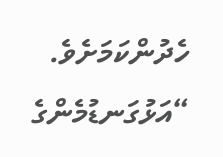ހެދުންކަމަށެވެ.
“އަޅުގަނޑުމެންގެ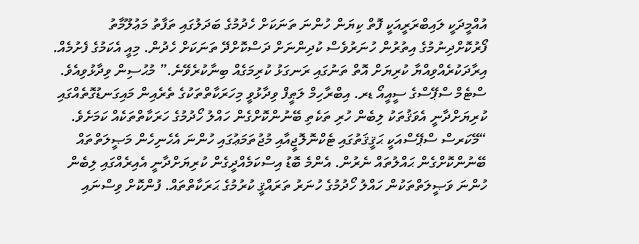އުއްމީދަކީ ލައިބްރަރީއަކީ ފޮތް ކިޔަން ހުންނަ ތަނަކަށް ހެދުމުގެ ބަދަލުގައި ތަފާތު މަޢުލޫމާތު ފޯރުކޮށްދިނުމުގެ އިތުރުން ހުނަރުވެސް ކުދިންނަށް ދަސްކޮށްދޭ ތަނަކަށް ހެދުން. މިއީ އެކަމުގެ ފެށުމެއް. އިރާދަކުރެއްވިއްޔާ ކުރިޔަށް އޮތް ތަނުގައި ރަނގަޅު ކުރިމަގެއް ބިނާކުރެވޭނެ.” މުޙުސިން ވިދާޅުވިއެވެ.
ސްޓެމް ސްޕޭސްގެ ސީއީއޯ ޑރ. އިބްރާހިމް ލަޠީފް ވިދާޅުވީ މިހަރަކާތްތަކުގެ ތެރެއިން މައިގަނޑުގޮތެއްގައި ކުރިޔަށްދާނީ އެވަޤުތަކު ލިބެން ހުރި ތަކެތި ބޭނުންކޮށްގެން ހައްލު ހޯދުމުގެ ހަރަކާތްތަކެއް ކަމަށެވެ.
“މޭކަރސް ސްޕޭސްއަކީ ޙަޤީޤަތުގައި ޓެކްނޮލޮޖީއާއި މުޖުތަމަޢުގައި ހުންނަ އެހެނިހެން މަޞީލަތްތައް ބޭނުންކޮށްގެން ޙައްލުތައް ނެރުން. އެންމެ ބޮޑު އިސްކަމެއްދީގެން ކުރިޔަށްދާނީ އެއިރެއްގައި ލިބެން ހުންނަ ވަޞީލަތްތަކުން ހައްލު ހޯދުމުގެ ހުނަރު ތަރައްޤީ ކުރުމުގެ ޙަރަކާތްތައް. ފުންކޮށް ވިސްނައި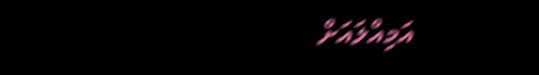އަމިއްލައަށް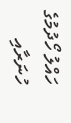ހައްލު ހޯދުމުގެ ހުނަރާއި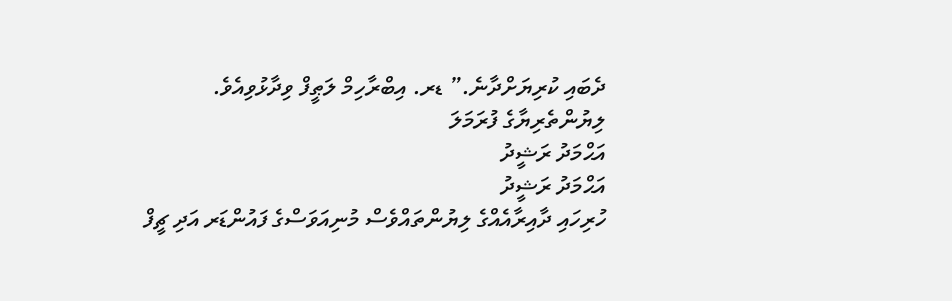ދެބައި ކުރިޔަށްދާނެ.” ޑރ. އިބްރާހިމް ލަޠީފް ވިދާޅުވިއެވެ.
ލިޔުންތެރިޔާގެ ފުރަމަލަ
އަޙްމަދު ރަޝީދު
އަޙްމަދު ރަޝީދު
ހުރިހައި ދާއިރާއެއްގެ ލިޔުންތައްވެސް މުނިއަވަސްގެ ފައުންޑަރ އަދި ޗީފް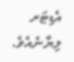އެޑިޓަރ ލިޔާނެއެވެ.